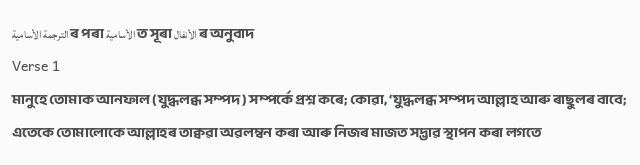الترجمة الأسامية ৰ পৰা الأسامية ত সূৰা الأنفال ৰ অনুবাদ
Verse 1
মানুহে তোমাক আনফাল (যুদ্ধলব্ধ সম্পদ) সম্পৰ্কে প্ৰশ্ন কৰে; কোৱা, ‘যুদ্ধলব্ধ সম্পদ আল্লাহ আৰু ৰাছুলৰ বাবে; এতেকে তোমালোকে আল্লাহৰ তাক্বৱা অৱলম্বন কৰা আৰু নিজৰ মাজত সদ্ভাৱ স্থাপন কৰা লগতে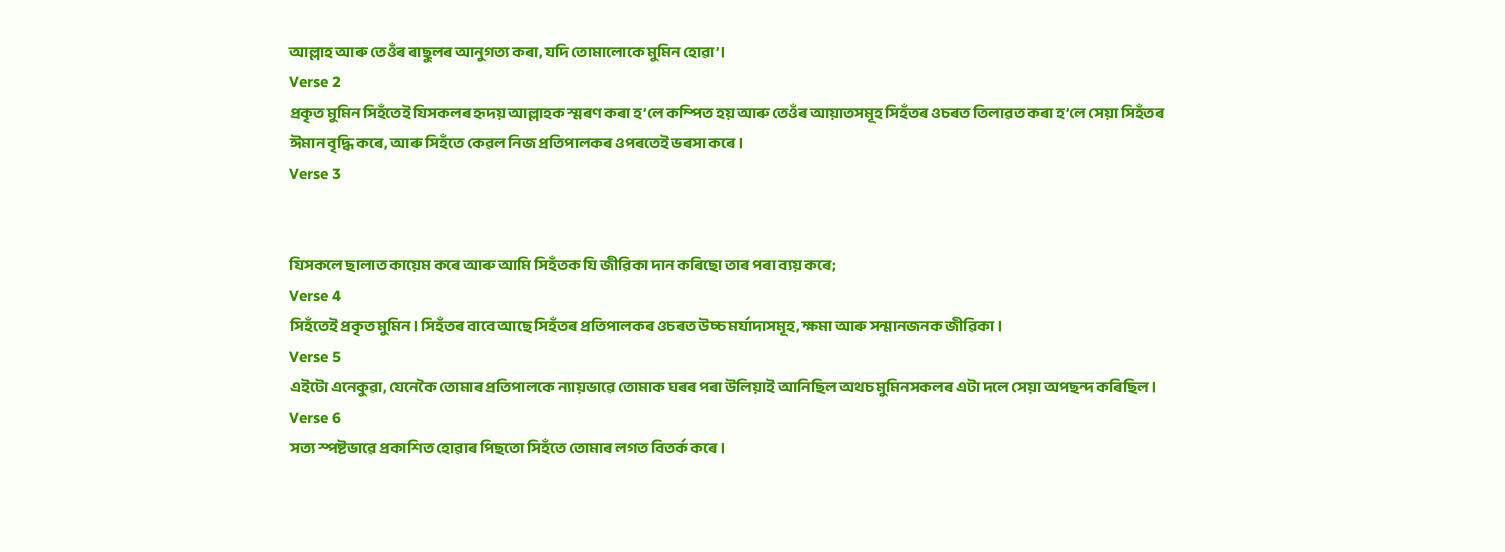আল্লাহ আৰু তেওঁৰ ৰাছুলৰ আনুগত্য কৰা, যদি তোমালোকে মুমিন হোৱা’।
Verse 2
প্ৰকৃত মুমিন সিহঁতেই যিসকলৰ হৃদয় আল্লাহক স্মৰণ কৰা হ’লে কম্পিত হয় আৰু তেওঁৰ আয়াতসমূহ সিহঁতৰ ওচৰত তিলাৱত কৰা হ’লে সেয়া সিহঁতৰ ঈমান বৃদ্ধি কৰে, আৰু সিহঁতে কেৱল নিজ প্ৰতিপালকৰ ওপৰতেই ভৰসা কৰে।
Verse 3


যিসকলে ছালাত কায়েম কৰে আৰু আমি সিহঁতক যি জীৱিকা দান কৰিছো তাৰ পৰা ব্যয় কৰে;
Verse 4
সিহঁতেই প্ৰকৃত মুমিন। সিহঁতৰ বাবে আছে সিহঁতৰ প্ৰতিপালকৰ ওচৰত উচ্চ মৰ্যাদাসমূহ, ক্ষমা আৰু সন্মানজনক জীৱিকা।
Verse 5
এইটো এনেকুৱা, যেনেকৈ তোমাৰ প্ৰতিপালকে ন্যায়ভাৱে তোমাক ঘৰৰ পৰা উলিয়াই আনিছিল অথচ মুমিনসকলৰ এটা দলে সেয়া অপছন্দ কৰিছিল।
Verse 6
সত্য স্পষ্টভাৱে প্ৰকাশিত হোৱাৰ পিছতো সিহঁতে তোমাৰ লগত বিতৰ্ক কৰে।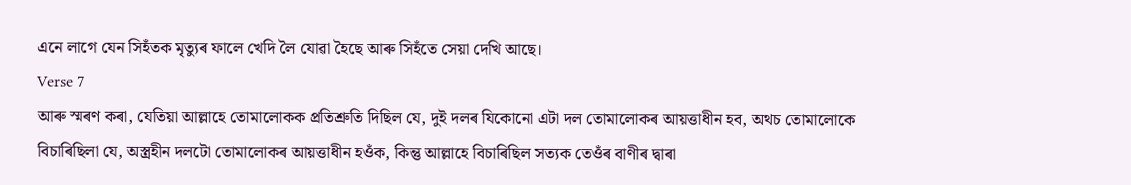এনে লাগে যেন সিহঁতক মৃত্যুৰ ফালে খেদি লৈ যোৱা হৈছে আৰু সিহঁতে সেয়া দেখি আছে।
Verse 7
আৰু স্মৰণ কৰা, যেতিয়া আল্লাহে তোমালোকক প্ৰতিশ্ৰুতি দিছিল যে, দুই দলৰ যিকোনো এটা দল তোমালোকৰ আয়ত্তাধীন হব, অথচ তোমালোকে বিচাৰিছিলা যে, অস্ত্ৰহীন দলটো তোমালোকৰ আয়ত্তাধীন হওঁক, কিন্তু আল্লাহে বিচাৰিছিল সত্যক তেওঁৰ বাণীৰ দ্বাৰা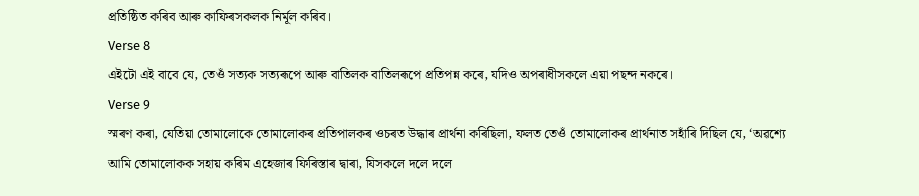প্ৰতিষ্ঠিত কৰিব আৰু কাফিৰসকলক নিৰ্মূল কৰিব।
Verse 8
এইটো এই বাবে যে, তেওঁ সত্যক সত্যৰূপে আৰু বাতিলক বাতিলৰূপে প্ৰতিপন্ন কৰে, যদিও অপৰাধীসকলে এয়া পছন্দ নকৰে।
Verse 9
স্মৰণ কৰা, যেতিয়া তোমালোকে তোমালোকৰ প্ৰতিপালকৰ ওচৰত উদ্ধাৰ প্ৰাৰ্থনা কৰিছিলা, ফলত তেওঁ তোমালোকৰ প্ৰাৰ্থনাত সহাঁৰি দিছিল যে, ‘অৱশ্যে আমি তোমালোকক সহায় কৰিম এহেজাৰ ফিৰিস্তাৰ দ্বাৰা, যিসকলে দলে দলে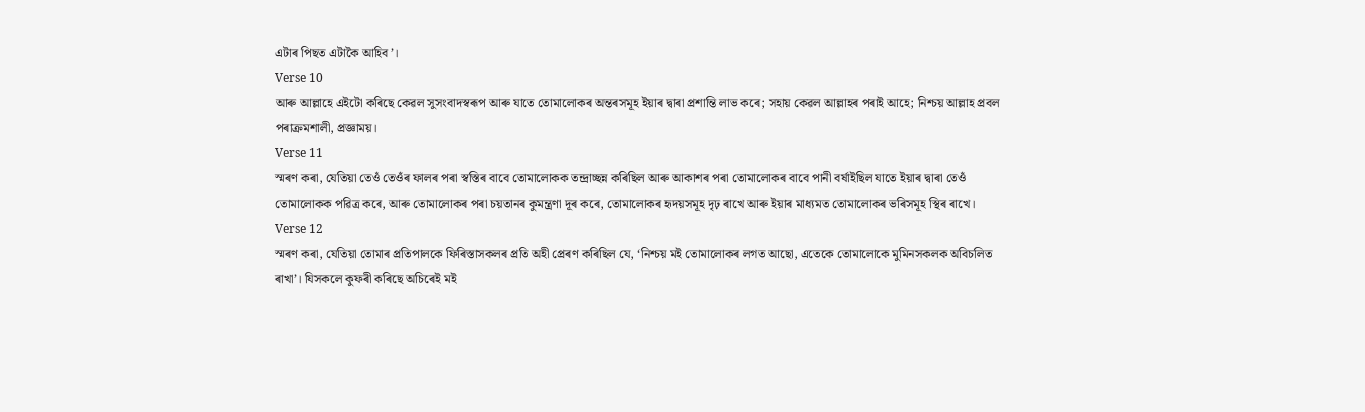এটাৰ পিছত এটাকৈ আহিব’।
Verse 10
আৰু আল্লাহে এইটো কৰিছে কেৱল সুসংবাদস্বৰূপ আৰু যাতে তোমালোকৰ অন্তৰসমূহ ইয়াৰ দ্বাৰা প্ৰশান্তি লাভ কৰে; সহায় কেৱল আল্লাহৰ পৰাই আহে; নিশ্চয় আল্লাহ প্ৰবল পৰাক্ৰমশালী, প্ৰজ্ঞাময়।
Verse 11
স্মৰণ কৰা, যেতিয়া তেওঁ তেওঁৰ ফালৰ পৰা স্বস্তিৰ বাবে তোমালোকক তন্দ্ৰাচ্ছন্ন কৰিছিল আৰু আকাশৰ পৰা তোমালোকৰ বাবে পানী বৰ্ষাইছিল যাতে ইয়াৰ দ্বাৰা তেওঁ তোমালোকক পৱিত্ৰ কৰে, আৰু তোমালোকৰ পৰা চয়তানৰ কুমন্ত্ৰণা দূৰ কৰে, তোমালোকৰ হৃদয়সমূহ দৃঢ় ৰাখে আৰু ইয়াৰ মাধ্যমত তোমালোকৰ ভৰিসমূহ স্থিৰ ৰাখে।
Verse 12
স্মৰণ কৰা, যেতিয়া তোমাৰ প্ৰতিপালকে ফিৰিস্তাসকলৰ প্ৰতি অহী প্ৰেৰণ কৰিছিল যে, ‘নিশ্চয় মই তোমালোকৰ লগত আছো, এতেকে তোমালোকে মুমিনসকলক অবিচলিত ৰাখা’। যিসকলে কুফৰী কৰিছে অচিৰেই মই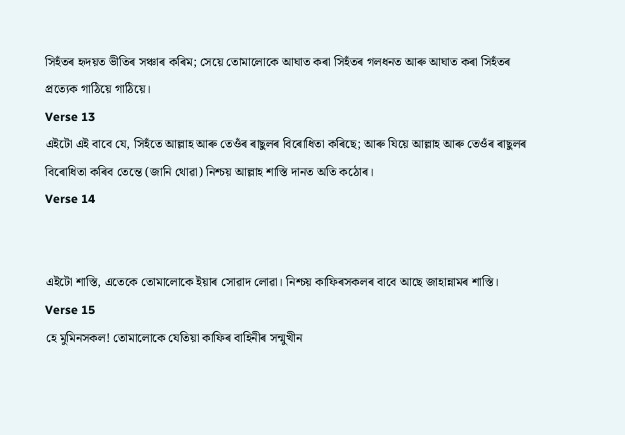সিহঁতৰ হৃদয়ত ভীতিৰ সঞ্চাৰ কৰিম; সেয়ে তোমালোকে আঘাত কৰা সিহঁতৰ গলধনত আৰু আঘাত কৰা সিহঁতৰ প্ৰত্যেক গাঠিয়ে গাঠিয়ে।
Verse 13
এইটো এই বাবে যে, সিহঁতে আল্লাহ আৰু তেওঁৰ ৰাছুলৰ বিৰোধিতা কৰিছে; আৰু যিয়ে আল্লাহ আৰু তেওঁৰ ৰাছুলৰ বিৰোধিতা কৰিব তেন্তে (জানি থোৱা) নিশ্চয় আল্লাহ শাস্তি দানত অতি কঠোৰ।
Verse 14


এইটো শাস্তি, এতেকে তোমালোকে ইয়াৰ সোৱাদ লোৱা। নিশ্চয় কাফিৰসকলৰ বাবে আছে জাহান্নামৰ শাস্তি।
Verse 15
হে মুমিনসকল! তোমালোকে যেতিয়া কাফিৰ বাহিনীৰ সন্মুখীন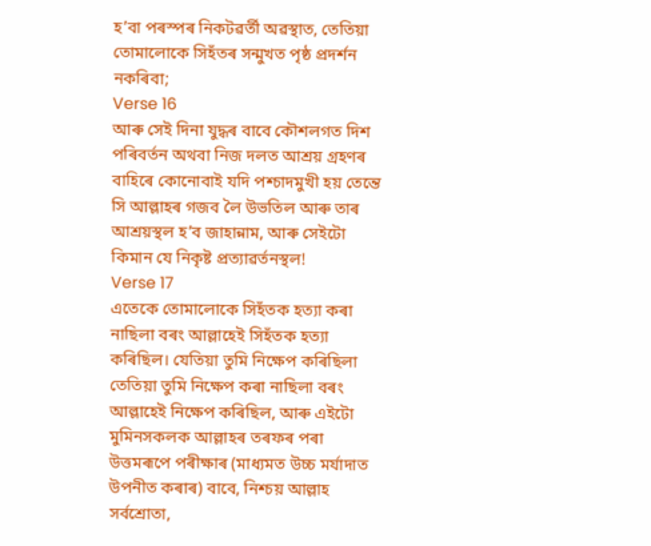হ’বা পৰস্পৰ নিকটৱৰ্তী অৱস্থাত, তেতিয়া তোমালোকে সিহঁতৰ সন্মুখত পৃষ্ঠ প্ৰদৰ্শন নকৰিবা;
Verse 16
আৰু সেই দিনা যুদ্ধৰ বাবে কৌশলগত দিশ পৰিবৰ্তন অথবা নিজ দলত আশ্ৰয় গ্ৰহণৰ বাহিৰে কোনোবাই যদি পশ্চাদমুখী হয় তেন্তে সি আল্লাহৰ গজব লৈ উভতিল আৰু তাৰ আশ্ৰয়স্থল হ’ব জাহান্নাম, আৰু সেইটো কিমান যে নিকৃষ্ট প্ৰত্যাৱৰ্তনস্থল!
Verse 17
এতেকে তোমালোকে সিহঁতক হত্যা কৰা নাছিলা বৰং আল্লাহেই সিহঁতক হত্যা কৰিছিল। যেতিয়া তুমি নিক্ষেপ কৰিছিলা তেতিয়া তুমি নিক্ষেপ কৰা নাছিলা বৰং আল্লাহেই নিক্ষেপ কৰিছিল, আৰু এইটো মুমিনসকলক আল্লাহৰ তৰফৰ পৰা উত্তমৰূপে পৰীক্ষাৰ (মাধ্যমত উচ্চ মৰ্যাদাত উপনীত কৰাৰ) বাবে, নিশ্চয় আল্লাহ সৰ্বশ্ৰোতা,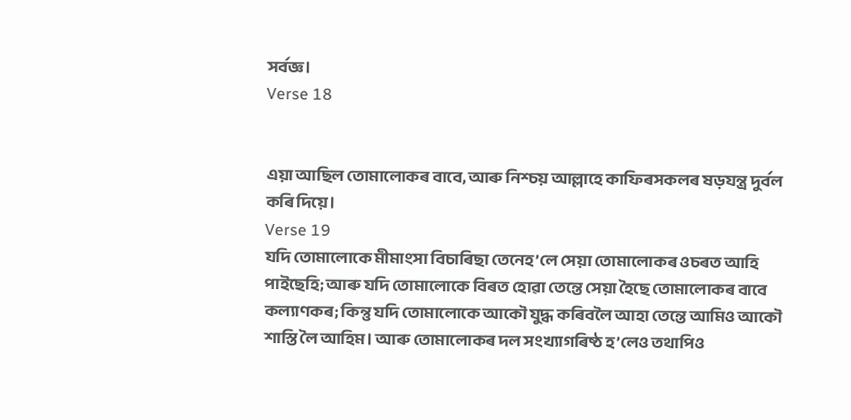সৰ্বজ্ঞ।
Verse 18


এয়া আছিল তোমালোকৰ বাবে, আৰু নিশ্চয় আল্লাহে কাফিৰসকলৰ ষড়যন্ত্ৰ দুৰ্বল কৰি দিয়ে।
Verse 19
যদি তোমালোকে মীমাংসা বিচাৰিছা তেনেহ’লে সেয়া তোমালোকৰ ওচৰত আহি পাইছেহি; আৰু যদি তোমালোকে বিৰত হোৱা তেন্তে সেয়া হৈছে তোমালোকৰ বাবে কল্যাণকৰ; কিন্তু যদি তোমালোকে আকৌ যুদ্ধ কৰিবলৈ আহা তেন্তে আমিও আকৌ শাস্তি লৈ আহিম। আৰু তোমালোকৰ দল সংখ্যাগৰিষ্ঠ হ’লেও তথাপিও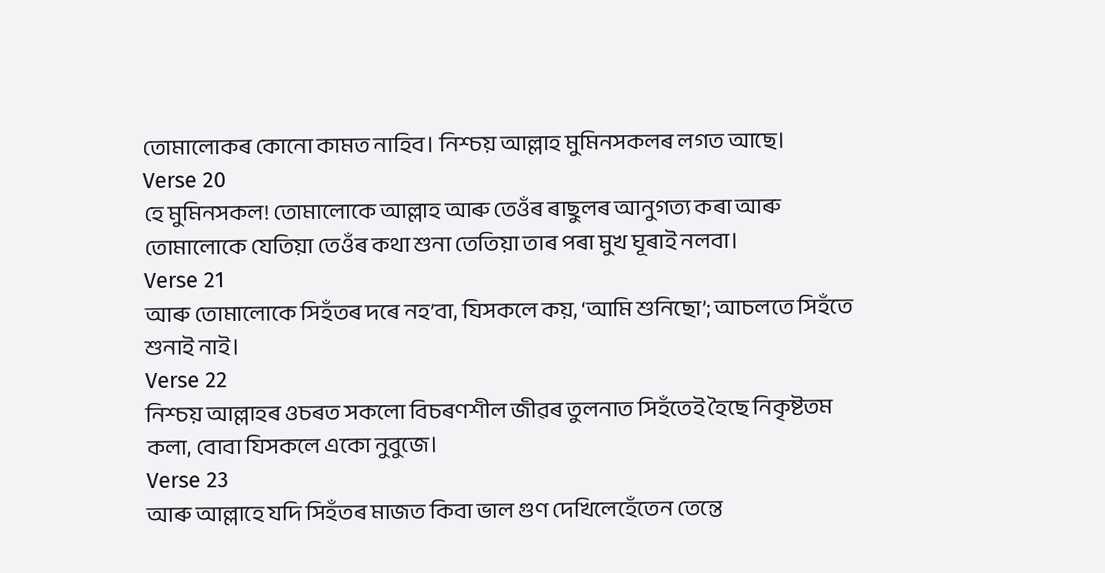তোমালোকৰ কোনো কামত নাহিব। নিশ্চয় আল্লাহ মুমিনসকলৰ লগত আছে।
Verse 20
হে মুমিনসকল! তোমালোকে আল্লাহ আৰু তেওঁৰ ৰাছুলৰ আনুগত্য কৰা আৰু তোমালোকে যেতিয়া তেওঁৰ কথা শুনা তেতিয়া তাৰ পৰা মুখ ঘূৰাই নলবা।
Verse 21
আৰু তোমালোকে সিহঁতৰ দৰে নহ’বা, যিসকলে কয়, ‘আমি শুনিছো’; আচলতে সিহঁতে শুনাই নাই।
Verse 22
নিশ্চয় আল্লাহৰ ওচৰত সকলো বিচৰণশীল জীৱৰ তুলনাত সিহঁতেই হৈছে নিকৃষ্টতম কলা, বোবা যিসকলে একো নুবুজে।
Verse 23
আৰু আল্লাহে যদি সিহঁতৰ মাজত কিবা ভাল গুণ দেখিলেহেঁতেন তেন্তে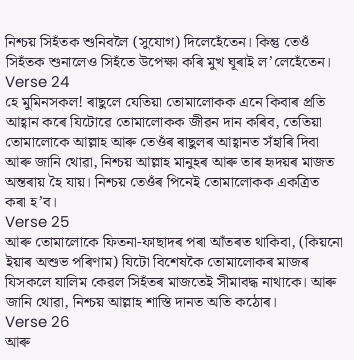নিশ্চয় সিহঁতক শুনিবলৈ (সুযোগ) দিলেহেঁতেন। কিন্তু তেওঁ সিহঁতক শুনালেও সিহঁতে উপেক্ষা কৰি মুখ ঘূৰাই ল’লেহেঁতেন।
Verse 24
হে মুমিনসকল! ৰাছুলে যেতিয়া তোমালোকক এনে কিবাৰ প্ৰতি আহ্বান কৰে যিটোৱে তোমালোকক জীৱন দান কৰিব, তেতিয়া তোমালোকে আল্লাহ আৰু তেওঁৰ ৰাছুলৰ আহ্বানত সঁহাৰি দিবা আৰু জানি থোৱা, নিশ্চয় আল্লাহ মানুহৰ আৰু তাৰ হৃদয়ৰ মাজত অন্তৰায় হৈ যায়। নিশ্চয় তেওঁৰ পিনেই তোমালোকক একত্ৰিত কৰা হ’ব।
Verse 25
আৰু তোমালোকে ফিতনা-ফাছাদৰ পৰা আঁতৰত থাকিবা, (কিয়নো ইয়াৰ অশুভ পৰিণাম) যিটো বিশেষকৈ তোমালোকৰ মাজৰ যিসকলে যালিম কেৱল সিহঁতৰ মাজতেই সীমাবদ্ধ নাথাকে। আৰু জানি থোৱা, নিশ্চয় আল্লাহ শাস্তি দানত অতি কঠোৰ।
Verse 26
আৰু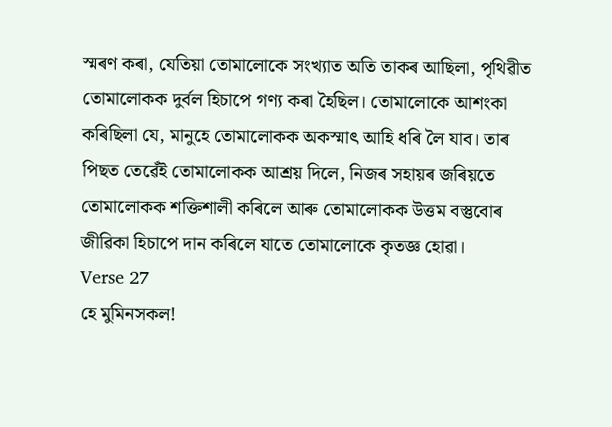স্মৰণ কৰা, যেতিয়া তোমালোকে সংখ্যাত অতি তাকৰ আছিলা, পৃথিৱীত তোমালোকক দুৰ্বল হিচাপে গণ্য কৰা হৈছিল। তোমালোকে আশংকা কৰিছিলা যে, মানুহে তোমালোকক অকস্মাৎ আহি ধৰি লৈ যাব। তাৰ পিছত তেৱেঁই তোমালোকক আশ্ৰয় দিলে, নিজৰ সহায়ৰ জৰিয়তে তোমালোকক শক্তিশালী কৰিলে আৰু তোমালোকক উত্তম বস্তুবোৰ জীৱিকা হিচাপে দান কৰিলে যাতে তোমালোকে কৃতজ্ঞ হোৱা।
Verse 27
হে মুমিনসকল!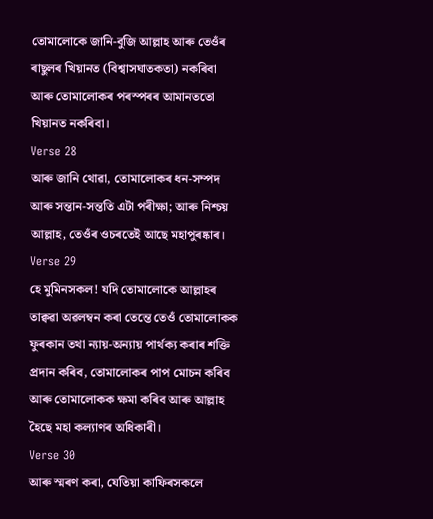তোমালোকে জানি-বুজি আল্লাহ আৰু তেওঁৰ ৰাছুলৰ খিয়ানত (বিশ্বাসঘাতকতা) নকৰিবা আৰু তোমালোকৰ পৰস্পৰৰ আমানততো খিয়ানত নকৰিবা।
Verse 28
আৰু জানি থোৱা, তোমালোকৰ ধন-সম্পদ আৰু সন্তান-সন্ততি এটা পৰীক্ষা; আৰু নিশ্চয় আল্লাহ, তেওঁৰ ওচৰতেই আছে মহাপুৰষ্কাৰ।
Verse 29
হে মুমিনসকল! যদি তোমালোকে আল্লাহৰ তাক্বৱা অৱলম্বন কৰা তেন্তে তেওঁ তোমালোকক ফুৰকান তথা ন্যায়-অন্যায় পাৰ্থক্য কৰাৰ শক্তি প্ৰদান কৰিব, তোমালোকৰ পাপ মোচন কৰিব আৰু তোমালোকক ক্ষমা কৰিব আৰু আল্লাহ হৈছে মহা কল্যাণৰ অধিকাৰী।
Verse 30
আৰু স্মৰণ কৰা, যেতিয়া কাফিৰসকলে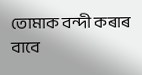তোমাক বন্দী কৰাৰ বাবে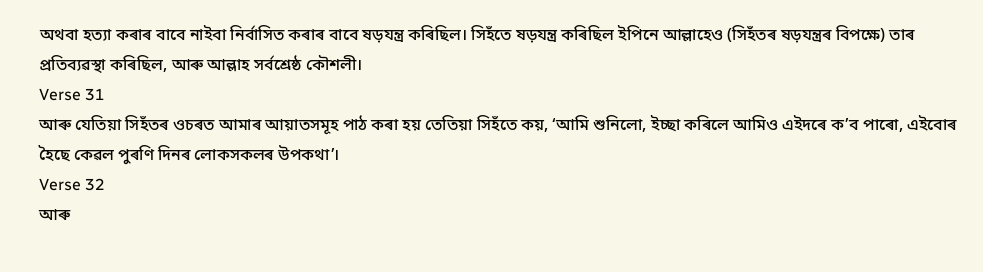অথবা হত্যা কৰাৰ বাবে নাইবা নিৰ্বাসিত কৰাৰ বাবে ষড়যন্ত্ৰ কৰিছিল। সিহঁতে ষড়যন্ত্ৰ কৰিছিল ইপিনে আল্লাহেও (সিহঁতৰ ষড়যন্ত্ৰৰ বিপক্ষে) তাৰ প্ৰতিব্যৱস্থা কৰিছিল, আৰু আল্লাহ সৰ্বশ্ৰেষ্ঠ কৌশলী।
Verse 31
আৰু যেতিয়া সিহঁতৰ ওচৰত আমাৰ আয়াতসমূহ পাঠ কৰা হয় তেতিয়া সিহঁতে কয়, ‘আমি শুনিলো, ইচ্ছা কৰিলে আমিও এইদৰে ক’ব পাৰো, এইবোৰ হৈছে কেৱল পুৰণি দিনৰ লোকসকলৰ উপকথা’।
Verse 32
আৰু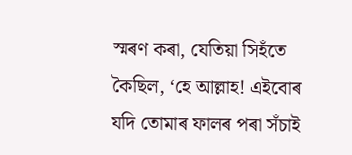স্মৰণ কৰা, যেতিয়া সিহঁতে কৈছিল, ‘হে আল্লাহ! এইবোৰ যদি তোমাৰ ফালৰ পৰা সঁচাই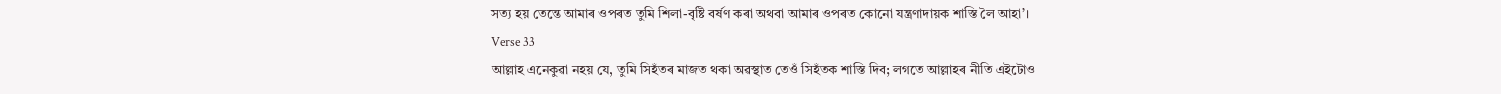সত্য হয় তেন্তে আমাৰ ওপৰত তুমি শিলা-বৃষ্টি বৰ্ষণ কৰা অথবা আমাৰ ওপৰত কোনো যন্ত্ৰণাদায়ক শাস্তি লৈ আহা’।
Verse 33
আল্লাহ এনেকুৱা নহয় যে, তুমি সিহঁতৰ মাজত থকা অৱস্থাত তেওঁ সিহঁতক শাস্তি দিব; লগতে আল্লাহৰ নীতি এইটোও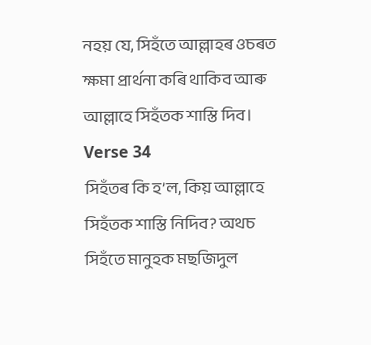নহয় যে, সিহঁতে আল্লাহৰ ওচৰত ক্ষমা প্ৰাৰ্থনা কৰি থাকিব আৰু আল্লাহে সিহঁতক শাস্তি দিব।
Verse 34
সিহঁতৰ কি হ’ল, কিয় আল্লাহে সিহঁতক শাস্তি নিদিব? অথচ সিহঁতে মানুহক মছজিদুল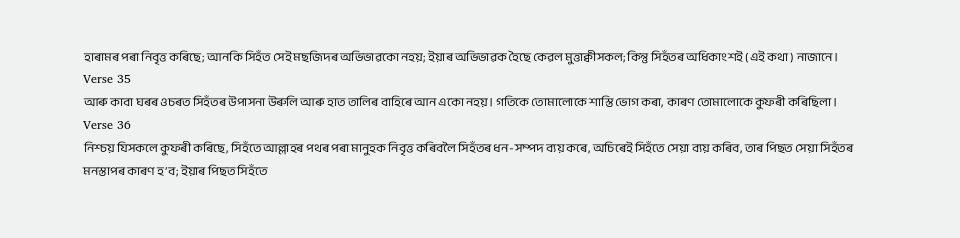হাৰামৰ পৰা নিবৃত্ত কৰিছে; আনকি সিহঁত সেই মছজিদৰ অভিভাৱকো নহয়; ইয়াৰ অভিভাৱক হৈছে কেৱল মুত্তাক্বীসকল; কিন্তু সিহঁতৰ অধিকাংশই (এই কথা) নাজানে।
Verse 35
আৰু কাবা ঘৰৰ ওচৰত সিহঁতৰ উপাসনা উৰুলি আৰু হাত তালিৰ বাহিৰে আন একো নহয়। গতিকে তোমালোকে শাস্তি ভোগ কৰা, কাৰণ তোমালোকে কুফৰী কৰিছিলা।
Verse 36
নিশ্চয় যিসকলে কুফৰী কৰিছে, সিহঁতে আল্লাহৰ পথৰ পৰা মানুহক নিবৃত্ত কৰিবলৈ সিহঁতৰ ধন-সম্পদ ব্যয় কৰে, অচিৰেই সিহঁতে সেয়া ব্যয় কৰিব, তাৰ পিছত সেয়া সিহঁতৰ মনস্তাপৰ কাৰণ হ’ব; ইয়াৰ পিছত সিহঁতে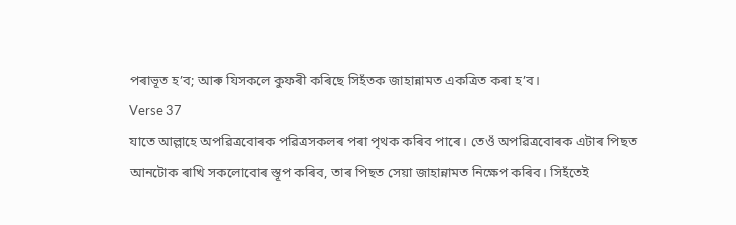পৰাভূত হ’ব; আৰু যিসকলে কুফৰী কৰিছে সিহঁতক জাহান্নামত একত্ৰিত কৰা হ’ব।
Verse 37
যাতে আল্লাহে অপৱিত্ৰবোৰক পৱিত্ৰসকলৰ পৰা পৃথক কৰিব পাৰে। তেওঁ অপৱিত্ৰবোৰক এটাৰ পিছত আনটোক ৰাখি সকলোবোৰ স্তূপ কৰিব, তাৰ পিছত সেয়া জাহান্নামত নিক্ষেপ কৰিব। সিহঁতেই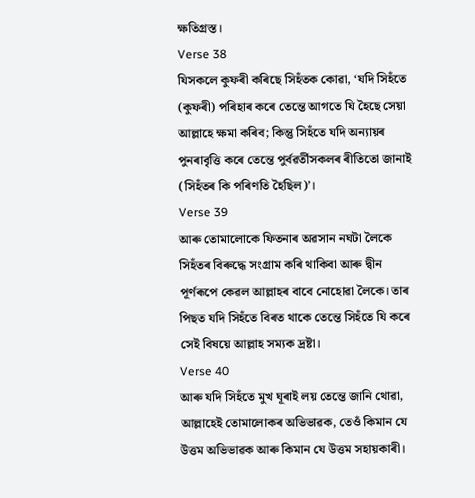ক্ষতিগ্ৰস্ত।
Verse 38
যিসকলে কুফৰী কৰিছে সিহঁতক কোৱা, ‘যদি সিহঁতে (কুফৰী) পৰিহাৰ কৰে তেন্তে আগতে যি হৈছে সেয়া আল্লাহে ক্ষমা কৰিব; কিন্তু সিহঁতে যদি অন্যায়ৰ পুনৰাবৃত্তি কৰে তেন্তে পুৰ্বৱৰ্তীসকলৰ ৰীতিতো জানাই (সিহঁতৰ কি পৰিণতি হৈছিল)’।
Verse 39
আৰু তোমালোকে ফিতনাৰ অৱসান নঘটা লৈকে সিহঁতৰ বিৰুদ্ধে সংগ্ৰাম কৰি থাকিবা আৰু দ্বীন পূৰ্ণৰূপে কেৱল আল্লাহৰ বাবে নোহোৱা লৈকে। তাৰ পিছত যদি সিহঁতে বিৰত থাকে তেন্তে সিহঁতে যি কৰে সেই বিষয়ে আল্লাহ সম্যক দ্ৰষ্টা।
Verse 40
আৰু যদি সিহঁতে মুখ ঘূৰাই লয় তেন্তে জানি থোৱা, আল্লাহেই তোমালোকৰ অভিভাৱক, তেওঁ কিমান যে উত্তম অভিভাৱক আৰু কিমান যে উত্তম সহায়কাৰী।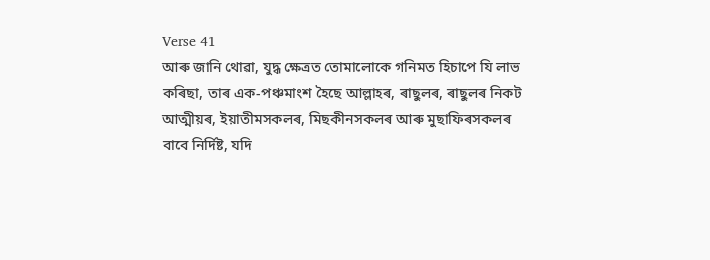Verse 41
আৰু জানি থোৱা, যুদ্ধ ক্ষেত্ৰত তোমালোকে গনিমত হিচাপে যি লাভ কৰিছা, তাৰ এক-পঞ্চমাংশ হৈছে আল্লাহৰ, ৰাছুলৰ, ৰাছুলৰ নিকট আত্মীয়ৰ, ইয়াতীমসকলৰ, মিছকীনসকলৰ আৰু মুছাফিৰসকলৰ বাবে নিৰ্দিষ্ট, যদি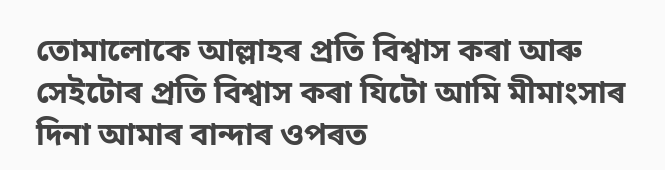তোমালোকে আল্লাহৰ প্ৰতি বিশ্বাস কৰা আৰু সেইটোৰ প্ৰতি বিশ্বাস কৰা যিটো আমি মীমাংসাৰ দিনা আমাৰ বান্দাৰ ওপৰত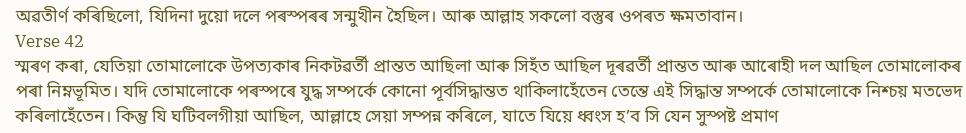অৱতীৰ্ণ কৰিছিলো, যিদিনা দুয়ো দলে পৰস্পৰৰ সন্মুখীন হৈছিল। আৰু আল্লাহ সকলো বস্তুৰ ওপৰত ক্ষমতাবান।
Verse 42
স্মৰণ কৰা, যেতিয়া তোমালোকে উপত্যকাৰ নিকটৱৰ্তী প্ৰান্তত আছিলা আৰু সিহঁত আছিল দূৰৱৰ্তী প্ৰান্তত আৰু আৰোহী দল আছিল তোমালোকৰ পৰা নিম্নভূমিত। যদি তোমালোকে পৰস্পৰে যুদ্ধ সম্পৰ্কে কোনো পূৰ্বসিদ্ধান্তত থাকিলাহেঁতেন তেন্তে এই সিদ্ধান্ত সম্পৰ্কে তোমালোকে নিশ্চয় মতভেদ কৰিলাহেঁতেন। কিন্তু যি ঘটিবলগীয়া আছিল, আল্লাহে সেয়া সম্পন্ন কৰিলে, যাতে যিয়ে ধ্বংস হ’ব সি যেন সুস্পষ্ট প্ৰমাণ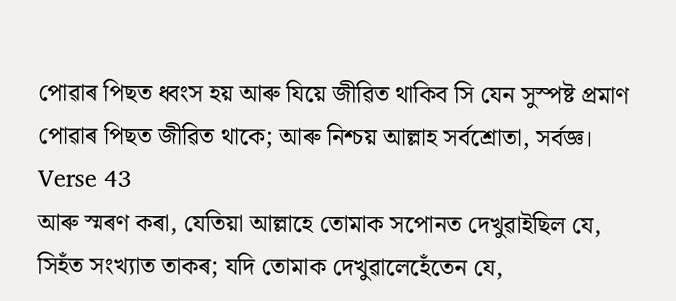পোৱাৰ পিছত ধ্বংস হয় আৰু যিয়ে জীৱিত থাকিব সি যেন সুস্পষ্ট প্ৰমাণ পোৱাৰ পিছত জীৱিত থাকে; আৰু নিশ্চয় আল্লাহ সৰ্বশ্ৰোতা, সৰ্বজ্ঞ।
Verse 43
আৰু স্মৰণ কৰা, যেতিয়া আল্লাহে তোমাক সপোনত দেখুৱাইছিল যে, সিহঁত সংখ্যাত তাকৰ; যদি তোমাক দেখুৱালেহেঁতেন যে,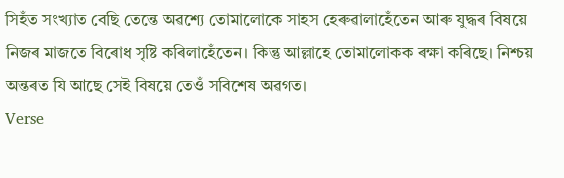সিহঁত সংখ্যাত বেছি তেন্তে অৱশ্যে তোমালোকে সাহস হেৰুৱালাহেঁতেন আৰু যুদ্ধৰ বিষয়ে নিজৰ মাজতে বিৰোধ সৃষ্টি কৰিলাহেঁতেন। কিন্তু আল্লাহে তোমালোকক ৰক্ষা কৰিছে। নিশ্চয় অন্তৰত যি আছে সেই বিষয়ে তেওঁ সবিশেষ অৱগত।
Verse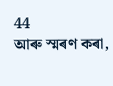44
আৰু স্মৰণ কৰা,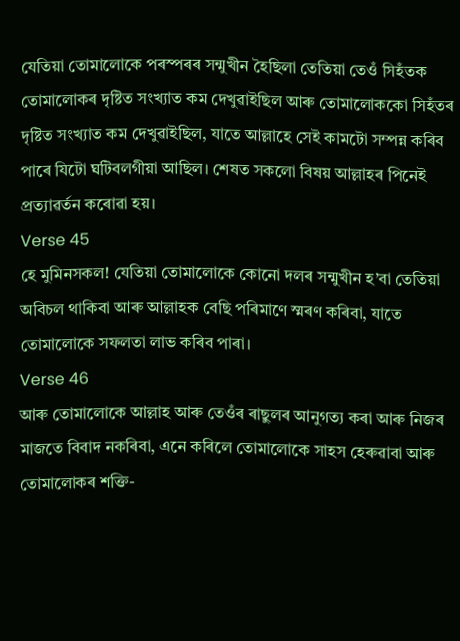যেতিয়া তোমালোকে পৰস্পৰৰ সন্মুখীন হৈছিলা তেতিয়া তেওঁ সিহঁতক তোমালোকৰ দৃষ্টিত সংখ্যাত কম দেখুৱাইছিল আৰু তোমালোককো সিহঁতৰ দৃষ্টিত সংখ্যাত কম দেখুৱাইছিল, যাতে আল্লাহে সেই কামটো সম্পন্ন কৰিব পাৰে যিটো ঘটিবলগীয়া আছিল। শেষত সকলো বিষয় আল্লাহৰ পিনেই প্ৰত্যাৱৰ্তন কৰোৱা হয়।
Verse 45
হে মুমিনসকল! যেতিয়া তোমালোকে কোনো দলৰ সন্মুখীন হ’বা তেতিয়া অবিচল থাকিবা আৰু আল্লাহক বেছি পৰিমাণে স্মৰণ কৰিবা, যাতে তোমালোকে সফলতা লাভ কৰিব পাৰা।
Verse 46
আৰু তোমালোকে আল্লাহ আৰু তেওঁৰ ৰাছুলৰ আনুগত্য কৰা আৰু নিজৰ মাজতে বিবাদ নকৰিবা, এনে কৰিলে তোমালোকে সাহস হেৰুৱাবা আৰু তোমালোকৰ শক্তি-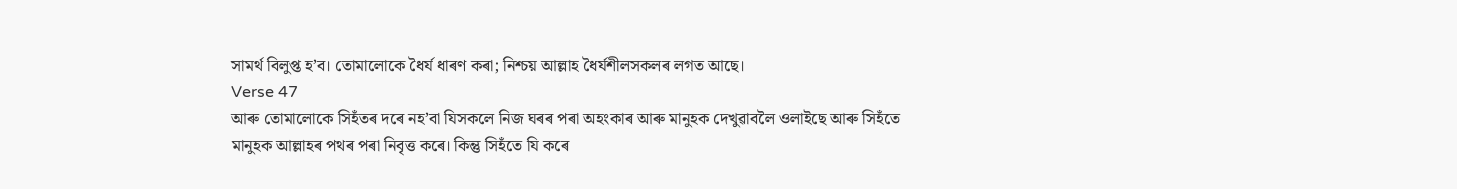সামৰ্থ বিলুপ্ত হ’ব। তোমালোকে ধৈৰ্য ধাৰণ কৰা; নিশ্চয় আল্লাহ ধৈৰ্যশীলসকলৰ লগত আছে।
Verse 47
আৰু তোমালোকে সিহঁতৰ দৰে নহ’বা যিসকলে নিজ ঘৰৰ পৰা অহংকাৰ আৰু মানুহক দেখুৱাবলৈ ওলাইছে আৰু সিহঁতে মানুহক আল্লাহৰ পথৰ পৰা নিবৃত্ত কৰে। কিন্তু সিহঁতে যি কৰে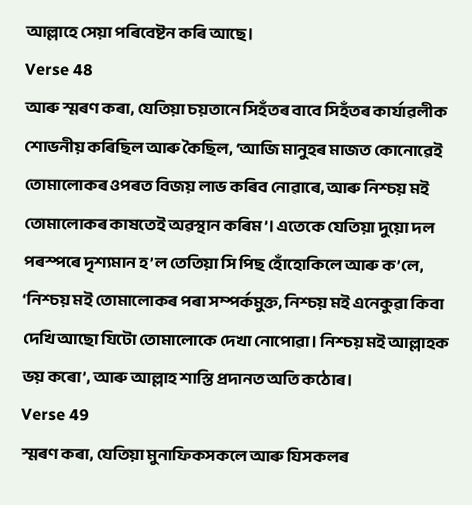আল্লাহে সেয়া পৰিবেষ্টন কৰি আছে।
Verse 48
আৰু স্মৰণ কৰা, যেতিয়া চয়তানে সিহঁতৰ বাবে সিহঁতৰ কাৰ্যাৱলীক শোভনীয় কৰিছিল আৰু কৈছিল, ‘আজি মানুহৰ মাজত কোনোৱেই তোমালোকৰ ওপৰত বিজয় লাভ কৰিব নোৱাৰে, আৰু নিশ্চয় মই তোমালোকৰ কাষতেই অৱস্থান কৰিম’। এতেকে যেতিয়া দুয়ো দল পৰস্পৰে দৃশ্যমান হ’ল তেতিয়া সি পিছ হোঁহোকিলে আৰু ক’লে, ‘নিশ্চয় মই তোমালোকৰ পৰা সম্পৰ্কমুক্ত, নিশ্চয় মই এনেকুৱা কিবা দেখি আছো যিটো তোমালোকে দেখা নোপোৱা। নিশ্চয় মই আল্লাহক ভয় কৰো’, আৰু আল্লাহ শাস্তি প্ৰদানত অতি কঠোৰ।
Verse 49
স্মৰণ কৰা, যেতিয়া মুনাফিকসকলে আৰু যিসকলৰ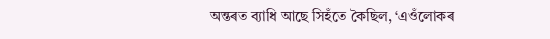অন্তৰত ব্যাধি আছে সিহঁতে কৈছিল, ‘এওঁলোকৰ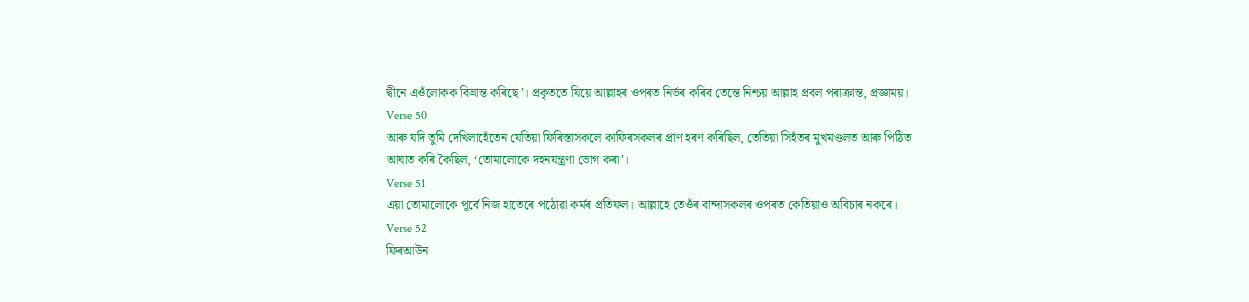দ্বীনে এওঁলোকক বিভ্ৰান্ত কৰিছে’। প্ৰকৃততে যিয়ে আল্লাহৰ ওপৰত নিৰ্ভৰ কৰিব তেন্তে নিশ্চয় আল্লাহ প্ৰবল পৰাক্ৰান্ত, প্ৰজ্ঞাময়।
Verse 50
আৰু যদি তুমি দেখিলাহেঁতেন যেতিয়া ফিৰিস্তাসকলে কাফিৰসকলৰ প্ৰাণ হৰণ কৰিছিল, তেতিয়া সিহঁতৰ মুখমণ্ডলত আৰু পিঠিত আঘাত কৰি কৈছিল, ‘তোমালোকে দহনযন্ত্ৰণা ভোগ কৰা’।
Verse 51
এয়া তোমালোকে পূৰ্বে নিজ হাতেৰে পঠোৱা কৰ্মৰ প্ৰতিফল। আল্লাহে তেওঁৰ বান্দাসকলৰ ওপৰত কেতিয়াও অবিচাৰ নকৰে।
Verse 52
ফিৰআউন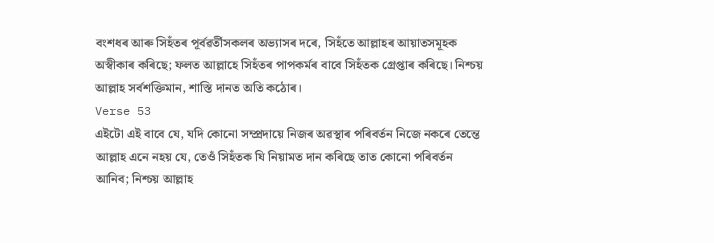বংশধৰ আৰু সিহঁতৰ পূৰ্বৱৰ্তীসকলৰ অভ্যাসৰ দৰে, সিহঁতে আল্লাহৰ আয়াতসমূহক অস্বীকাৰ কৰিছে; ফলত আল্লাহে সিহঁতৰ পাপকৰ্মৰ বাবে সিহঁতক গ্ৰেপ্তাৰ কৰিছে। নিশ্চয় আল্লাহ সৰ্বশক্তিমান, শাস্তি দানত অতি কঠোৰ।
Verse 53
এইটো এই বাবে যে, যদি কোনো সম্প্ৰদায়ে নিজৰ অৱস্থাৰ পৰিবৰ্তন নিজে নকৰে তেন্তে আল্লাহ এনে নহয় যে, তেওঁ সিহঁতক যি নিয়ামত দান কৰিছে তাত কোনো পৰিবৰ্তন আনিব; নিশ্চয় আল্লাহ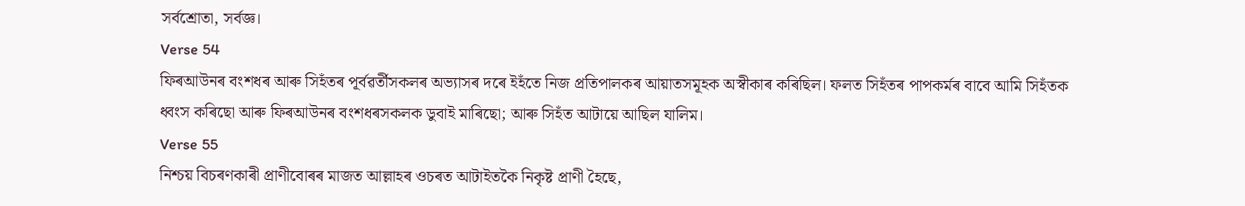সৰ্বশ্ৰোতা, সৰ্বজ্ঞ।
Verse 54
ফিৰআউনৰ বংশধৰ আৰু সিহঁতৰ পূৰ্বৱৰ্তীসকলৰ অভ্যাসৰ দৰে ইহঁতে নিজ প্ৰতিপালকৰ আয়াতসমূহক অস্বীকাৰ কৰিছিল। ফলত সিহঁতৰ পাপকৰ্মৰ বাবে আমি সিহঁতক ধ্বংস কৰিছো আৰু ফিৰআউনৰ বংশধৰসকলক ডুবাই মাৰিছো; আৰু সিহঁত আটায়ে আছিল যালিম।
Verse 55
নিশ্চয় বিচৰণকাৰী প্ৰাণীবোৰৰ মাজত আল্লাহৰ ওচৰত আটাইতকৈ নিকৃষ্ট প্ৰাণী হৈছে,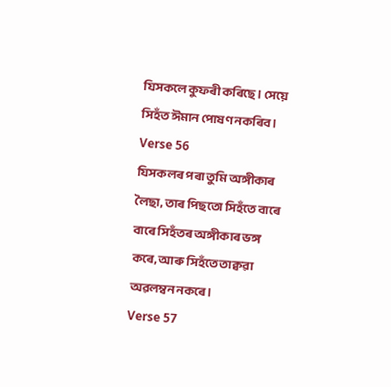যিসকলে কুফৰী কৰিছে। সেয়ে সিহঁত ঈমান পোষণ নকৰিব।
Verse 56
যিসকলৰ পৰা তুমি অঙ্গীকাৰ লৈছা, তাৰ পিছতো সিহঁতে বাৰে বাৰে সিহঁতৰ অঙ্গীকাৰ ভঙ্গ কৰে, আৰু সিহঁতে তাক্বৱা অৱলম্বন নকৰে।
Verse 57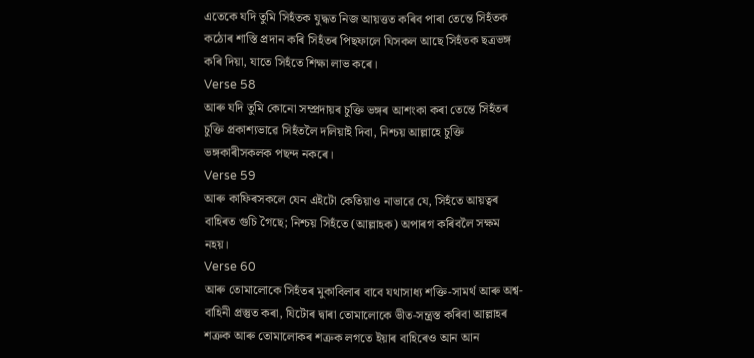এতেকে যদি তুমি সিহঁতক যুদ্ধত নিজ আয়ত্তত কৰিব পাৰা তেন্তে সিহঁতক কঠোৰ শাস্তি প্ৰদান কৰি সিহঁতৰ পিছফালে যিসকল আছে সিহঁতক ছত্ৰভঙ্গ কৰি দিয়া, যাতে সিহঁতে শিক্ষা লাভ কৰে।
Verse 58
আৰু যদি তুমি কোনো সম্প্ৰদায়ৰ চুক্তি ভঙ্গৰ আশংকা কৰা তেন্তে সিহঁতৰ চুক্তি প্ৰকাশ্যভাৱে সিহঁতলৈ দলিয়াই দিবা, নিশ্চয় আল্লাহে চুক্তি ভঙ্গকাৰীসকলক পছন্দ নকৰে।
Verse 59
আৰু কাফিৰসকলে যেন এইটো কেতিয়াও নাভাৱে যে, সিহঁতে আয়ত্বৰ বাহিৰত গুচি গৈছে; নিশ্চয় সিহঁতে (আল্লাহক) অপাৰগ কৰিবলৈ সক্ষম নহয়।
Verse 60
আৰু তোমালোকে সিহঁতৰ মুকাবিলাৰ বাবে যথাসাধ্য শক্তি-সামৰ্থ আৰু অশ্ব-বাহিনী প্ৰস্তুত কৰা, যিটোৰ দ্বাৰা তোমালোকে ভীত-সন্ত্ৰস্ত কৰিবা আল্লাহৰ শত্ৰুক আৰু তোমালোকৰ শত্ৰুক লগতে ইয়াৰ বাহিৰেও আন আন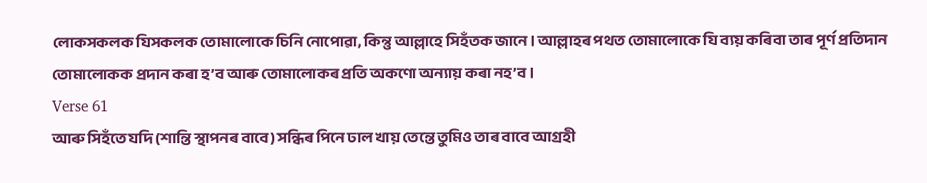লোকসকলক যিসকলক তোমালোকে চিনি নোপোৱা, কিন্তু আল্লাহে সিহঁতক জানে। আল্লাহৰ পথত তোমালোকে যি ব্যয় কৰিবা তাৰ পূৰ্ণ প্ৰতিদান তোমালোকক প্ৰদান কৰা হ’ব আৰু তোমালোকৰ প্ৰতি অকণো অন্যায় কৰা নহ’ব।
Verse 61
আৰু সিহঁতে যদি (শান্তি স্থাপনৰ বাবে) সন্ধিৰ পিনে ঢাল খায় তেন্তে তুমিও তাৰ বাবে আগ্ৰহী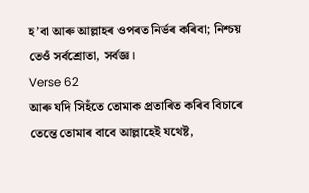হ’বা আৰু আল্লাহৰ ওপৰত নিৰ্ভৰ কৰিবা; নিশ্চয় তেওঁ সৰ্বশ্ৰোতা, সৰ্বজ্ঞ।
Verse 62
আৰু যদি সিহঁতে তোমাক প্ৰতাৰিত কৰিব বিচাৰে তেন্তে তোমাৰ বাবে আল্লাহেই যথেষ্ট,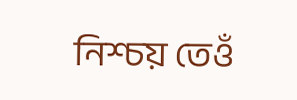নিশ্চয় তেওঁ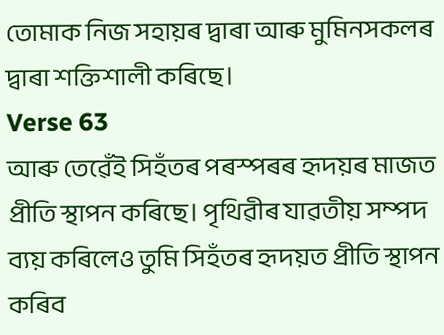তোমাক নিজ সহায়ৰ দ্বাৰা আৰু মুমিনসকলৰ দ্বাৰা শক্তিশালী কৰিছে।
Verse 63
আৰু তেৱেঁই সিহঁতৰ পৰস্পৰৰ হৃদয়ৰ মাজত প্ৰীতি স্থাপন কৰিছে। পৃথিৱীৰ যাৱতীয় সম্পদ ব্যয় কৰিলেও তুমি সিহঁতৰ হৃদয়ত প্ৰীতি স্থাপন কৰিব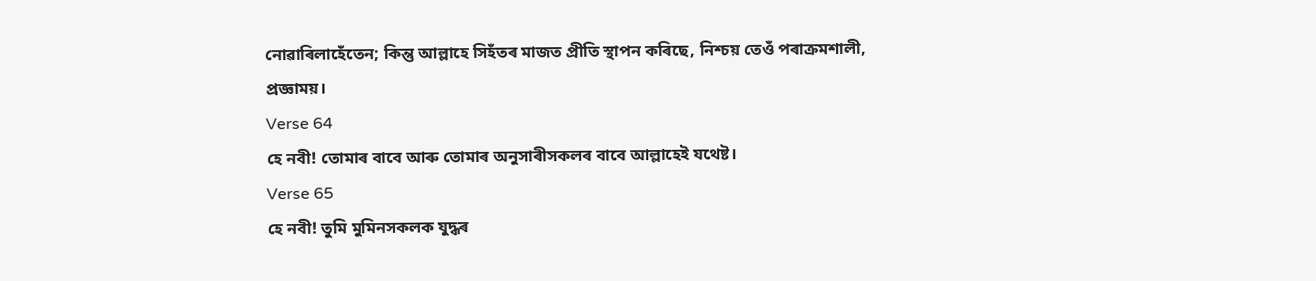নোৱাৰিলাহেঁতেন; কিন্তু আল্লাহে সিহঁতৰ মাজত প্ৰীতি স্থাপন কৰিছে, নিশ্চয় তেওঁ পৰাক্ৰমশালী, প্ৰজ্ঞাময়।
Verse 64
হে নবী! তোমাৰ বাবে আৰু তোমাৰ অনুসাৰীসকলৰ বাবে আল্লাহেই যথেষ্ট।
Verse 65
হে নবী! তুমি মুমিনসকলক যুদ্ধৰ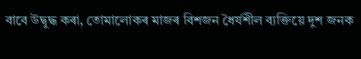বাবে উদ্বুদ্ধ কৰা, তোমালোকৰ মাজৰ বিশজন ধৈৰ্যশীল ব্যক্তিয়ে দুশ জনক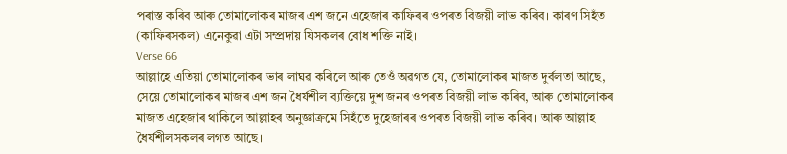পৰাস্ত কৰিব আৰু তোমালোকৰ মাজৰ এশ জনে এহেজাৰ কাফিৰৰ ওপৰত বিজয়ী লাভ কৰিব। কাৰণ সিহঁত (কাফিৰসকল) এনেকুৱা এটা সম্প্ৰদায় যিসকলৰ বোধ শক্তি নাই।
Verse 66
আল্লাহে এতিয়া তোমালোকৰ ভাৰ লাঘৱ কৰিলে আৰু তেওঁ অৱগত যে, তোমালোকৰ মাজত দুৰ্বলতা আছে, সেয়ে তোমালোকৰ মাজৰ এশ জন ধৈৰ্যশীল ব্যক্তিয়ে দুশ জনৰ ওপৰত বিজয়ী লাভ কৰিব, আৰু তোমালোকৰ মাজত এহেজাৰ থাকিলে আল্লাহৰ অনুজ্ঞাক্ৰমে সিহঁতে দুহেজাৰৰ ওপৰত বিজয়ী লাভ কৰিব। আৰু আল্লাহ ধৈৰ্যশীলসকলৰ লগত আছে।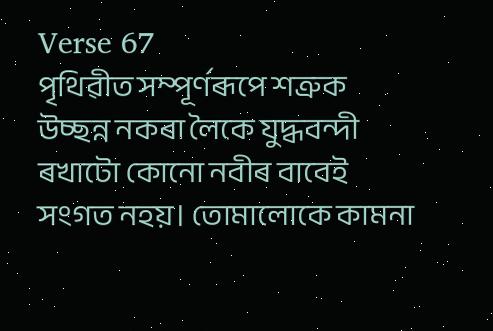Verse 67
পৃথিৱীত সম্পূৰ্ণৰূপে শত্ৰুক উচ্ছন্ন নকৰা লৈকে যুদ্ধবন্দী ৰখাটো কোনো নবীৰ বাবেই সংগত নহয়। তোমালোকে কামনা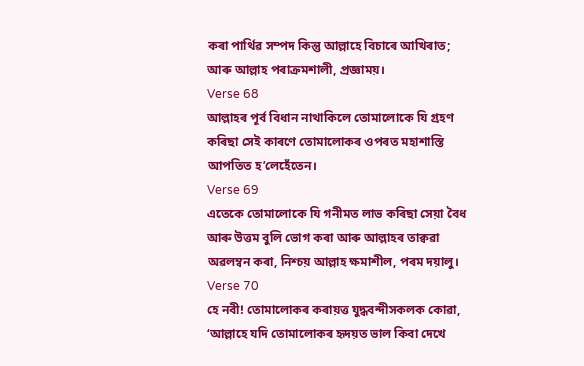কৰা পাৰ্থিৱ সম্পদ কিন্তু আল্লাহে বিচাৰে আখিৰাত; আৰু আল্লাহ পৰাক্ৰমশালী, প্ৰজ্ঞাময়।
Verse 68
আল্লাহৰ পূৰ্ব বিধান নাথাকিলে তোমালোকে যি গ্ৰহণ কৰিছা সেই কাৰণে তোমালোকৰ ওপৰত মহাশাস্তি আপতিত হ’লেহেঁতেন।
Verse 69
এতেকে তোমালোকে যি গনীমত লাভ কৰিছা সেয়া বৈধ আৰু উত্তম বুলি ভোগ কৰা আৰু আল্লাহৰ তাক্বৱা অৱলম্বন কৰা, নিশ্চয় আল্লাহ ক্ষমাশীল, পৰম দয়ালু।
Verse 70
হে নবী! তোমালোকৰ কৰায়ত্ত যুদ্ধবন্দীসকলক কোৱা, ‘আল্লাহে যদি তোমালোকৰ হৃদয়ত ভাল কিবা দেখে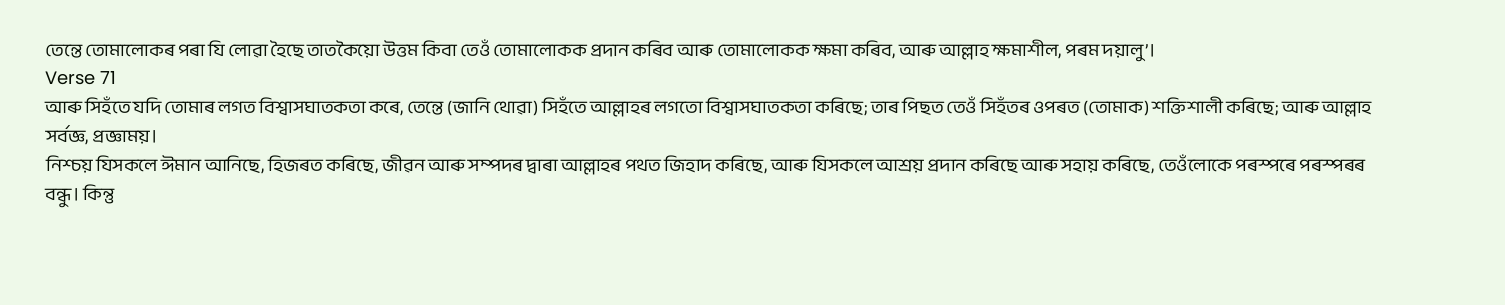তেন্তে তোমালোকৰ পৰা যি লোৱা হৈছে তাতকৈয়ো উত্তম কিবা তেওঁ তোমালোকক প্ৰদান কৰিব আৰু তোমালোকক ক্ষমা কৰিব, আৰু আল্লাহ ক্ষমাশীল, পৰম দয়ালু’।
Verse 71
আৰু সিহঁতে যদি তোমাৰ লগত বিশ্বাসঘাতকতা কৰে, তেন্তে (জানি থোৱা) সিহঁতে আল্লাহৰ লগতো বিশ্বাসঘাতকতা কৰিছে; তাৰ পিছত তেওঁ সিহঁতৰ ওপৰত (তোমাক) শক্তিশালী কৰিছে; আৰু আল্লাহ সৰ্বজ্ঞ, প্ৰজ্ঞাময়।
নিশ্চয় যিসকলে ঈমান আনিছে, হিজৰত কৰিছে, জীৱন আৰু সম্পদৰ দ্বাৰা আল্লাহৰ পথত জিহাদ কৰিছে, আৰু যিসকলে আশ্ৰয় প্ৰদান কৰিছে আৰু সহায় কৰিছে, তেওঁলোকে পৰস্পৰে পৰস্পৰৰ বন্ধু। কিন্তু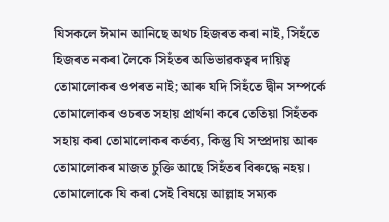যিসকলে ঈমান আনিছে অথচ হিজৰত কৰা নাই, সিহঁতে হিজৰত নকৰা লৈকে সিহঁতৰ অভিভাৱকত্বৰ দায়িত্ব তোমালোকৰ ওপৰত নাই; আৰু যদি সিহঁতে দ্বীন সম্পৰ্কে তোমালোকৰ ওচৰত সহায় প্ৰাৰ্থনা কৰে তেতিয়া সিহঁতক সহায় কৰা তোমালোকৰ কৰ্তব্য, কিন্তু যি সম্প্ৰদায় আৰু তোমালোকৰ মাজত চুক্তি আছে সিহঁতৰ বিৰুদ্ধে নহয়। তোমালোকে যি কৰা সেই বিষয়ে আল্লাহ সম্যক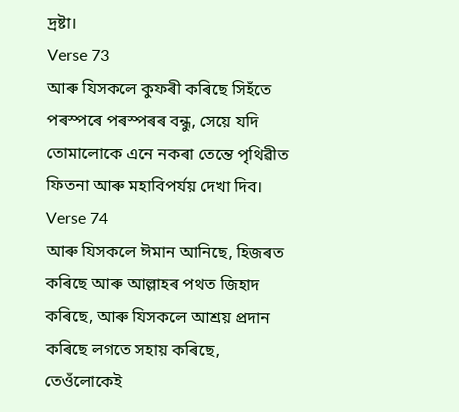দ্ৰষ্টা।
Verse 73
আৰু যিসকলে কুফৰী কৰিছে সিহঁতে পৰস্পৰে পৰস্পৰৰ বন্ধু, সেয়ে যদি তোমালোকে এনে নকৰা তেন্তে পৃথিৱীত ফিতনা আৰু মহাবিপৰ্যয় দেখা দিব।
Verse 74
আৰু যিসকলে ঈমান আনিছে, হিজৰত কৰিছে আৰু আল্লাহৰ পথত জিহাদ কৰিছে, আৰু যিসকলে আশ্ৰয় প্ৰদান কৰিছে লগতে সহায় কৰিছে, তেওঁলোকেই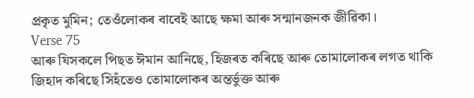প্ৰকৃত মুমিন; তেওঁলোকৰ বাবেই আছে ক্ষমা আৰু সন্মানজনক জীৱিকা।
Verse 75
আৰু যিসকলে পিছত ঈমান আনিছে, হিজৰত কৰিছে আৰু তোমালোকৰ লগত থাকি জিহাদ কৰিছে সিহঁতেও তোমালোকৰ অন্তৰ্ভুক্ত আৰু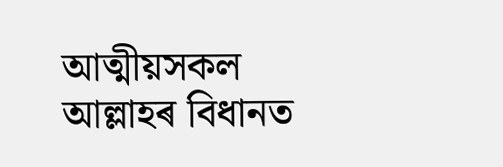আত্মীয়সকল আল্লাহৰ বিধানত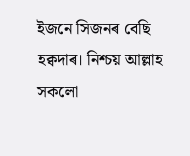ইজনে সিজনৰ বেছি হক্বদাৰ। নিশ্চয় আল্লাহ সকলো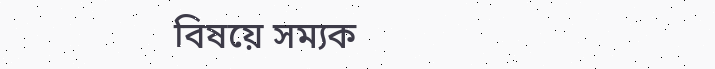বিষয়ে সম্যক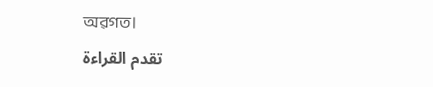অৱগত।
تقدم القراءة